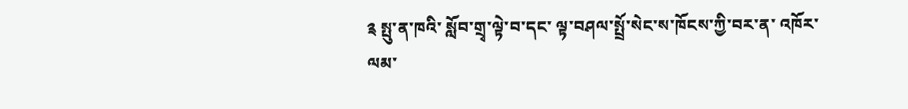༉ སྤུ་ན་ཁའི་ སློབ་གྲྭ་ལྟེ་བ་དང་ ལྟ་བཤལ་སྤྲོ་སེང་ས་ཁོངས་ཀྱི་བར་ན་ འཁོར་ལམ་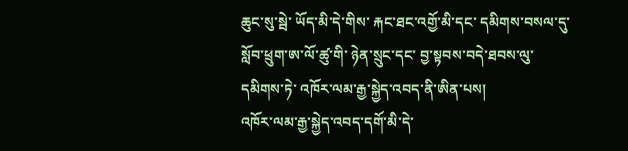ཆུང་སུ་སྦེ་ ཡོད་མི་དེ་གིས་ རྐང་ཐང་འགྱོ་མི་དང་ དམིགས་བསལ་དུ་ སློབ་ཕྲུག་ཨ་ལོ་ཚུ་གི་ ཉེན་སྲུང་དང་ བྱ་སྟབས་བདེ་ཐབས་ལུ་དམིགས་ཏེ་ འཁོར་ལམ་རྒྱ་སྐྱེད་འབད་ནི་ཨིན་པས།
འཁོར་ལམ་རྒྱ་སྐྱེད་འབད་དགོ་མི་དེ་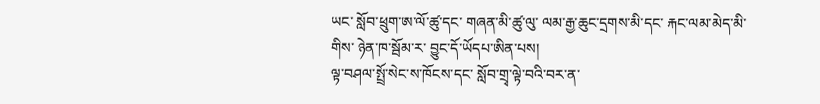ཡང་ སློབ་ཕྲུག་ཨ་ལོ་ཚུ་དང་ གཞན་མི་ཚུ་ལུ་ ལམ་རྒྱ་ཆུང་དྲགས་མི་དང་ རྐང་ལམ་མེད་མི་གིས་ ཉེན་ཁ་སྦོམ་ར་ བྱུང་དོ་ཡོདཔ་ཨིན་པས།
ལྟ་བཤལ་སྤྲོ་སེང་ས་ཁོངས་དང་ སློབ་གྲྭ་ལྟེ་བའི་བར་ན་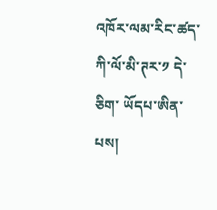འཁོར་ལམ་རིང་ཚད་ ཀི་ལོ་མི་ཊར་༡ དེ་ཅིག་ ཡོདཔ་ཨིན་པས།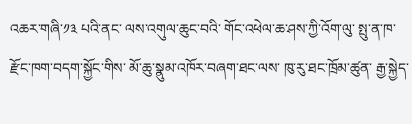འཆར་གཞི་༡༣ པའི་ནང་ ལས་འགུལ་ཆུང་བའི་ གོང་འཕེལ་ཆ་ཤས་ཀྱི་འོག་ལུ་ སྤུ་ན་ཁ་ རྫོང་ཁག་བདག་སྐྱོང་གིས་ མོ་ཆུ་སྣུམ་འཁོར་བཞག་ཐང་ལས་ ཁུ་རུ་ཐང་ཁྲོམ་ཚུན་ རྒྱ་སྐྱེད་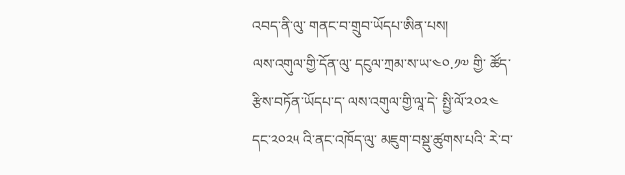འབད་ནི་ལུ་ གནང་བ་གྲུབ་ཡོདཔ་ཨིན་པས།
ལས་འགུལ་གྱི་དོན་ལུ་ དངུལ་ཀྲམ་ས་ཡ་༤༠.༡༧ གྱི་ ཚོད་རྩིས་བཏོན་ཡོདཔ་ད་ ལས་འགུལ་གྱི་ལཱ་དེ་ སྤྱི་ལོ་༢༠༢༤ དང་༢༠༢༥ འི་ནང་འཁོད་ལུ་ མཇུག་བསྡུ་ཚུགས་པའི་ རེ་བ་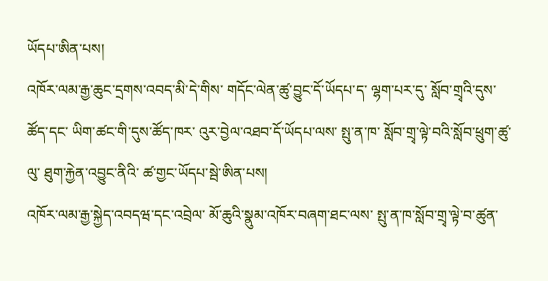ཡོདཔ་ཨིན་པས།
འཁོར་ལམ་རྒྱ་ཆུང་དྲགས་འབད་མི་དེ་གིས་ གདོང་ལེན་ཚུ་བྱུང་དོ་ཡོདཔ་ད་ ལྷག་པར་དུ་ སློབ་གྲྭའི་དུས་ཚོད་དང་ ཡིག་ཚང་གི་དུས་ཚོད་ཁར་ འུར་བྱེལ་འཐབ་དོ་ཡོདཔ་ལས་ སྤུ་ན་ཁ་ སློབ་གྲྭ་ལྟེ་བའི་སློབ་ཕྲུག་ཚུ་ལུ་ ཐུག་རྐྱེན་འབྱུང་ནིའི་ ཚ་གྱང་ཡོདཔ་སྦེ་ཨིན་པས།
འཁོར་ལམ་རྒྱ་སྐྱེད་འབདཝ་དང་འབྲེལ་ མོ་ཆུའི་སྣུམ་འཁོར་བཞག་ཐང་ལས་ སྤུ་ན་ཁ་སློབ་གྲྭ་ལྟེ་བ་ཚུན་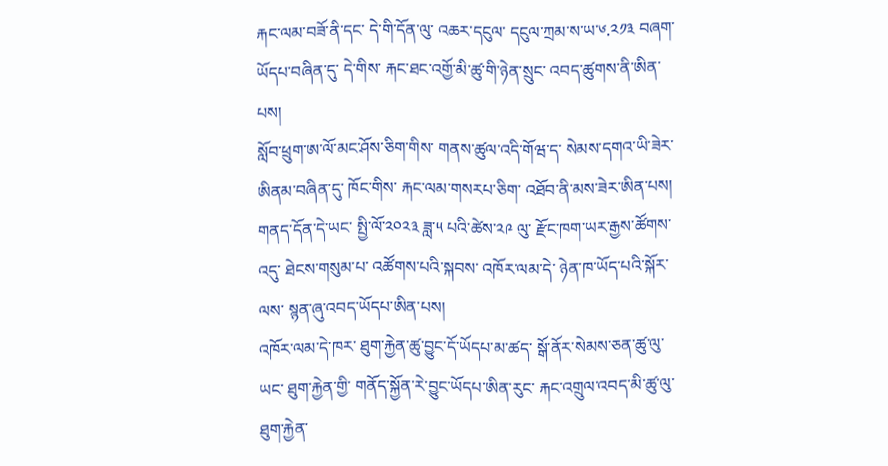རྐང་ལམ་བཟོ་ནི་དང་ དེ་གི་དོན་ལུ་ འཆར་དངུལ་ དངུལ་ཀྲམ་ས་ཡ་༦.༢༡༣ བཞག་ཡོདཔ་བཞིན་དུ་ དེ་གིས་ རྐང་ཐང་འགྱོ་མི་ཚུ་གི་ཉེན་སྲུང་ འབད་ཚུགས་ནི་ཨིན་པས།
སློབ་ཕྲུག་ཨ་ལོ་མང་ཤོས་ཅིག་གིས་ གནས་ཚུལ་འདི་གོཝ་ད་ སེམས་དགའ་ཡི་ཟེར་ཨིནམ་བཞིན་དུ་ ཁོང་གིས་ རྐང་ལམ་གསརཔ་ཅིག་ འཐོབ་ནི་མས་ཟེར་ཨིན་པས།
གནད་དོན་དེ་ཡང་ སྤྱི་ལོ་༢༠༢༣ ཟླ་༥ པའི་ཚེས་༢༩ ལུ་ རྫོང་ཁག་ཡར་རྒྱས་ཚོགས་འདུ་ ཐེངས་གསུམ་པ་ འཚོགས་པའི་སྐབས་ འཁོར་ལམ་དེ་ ཉེན་ཁ་ཡོད་པའི་སྐོར་ལས་ སྙན་ཞུ་འབད་ཡོདཔ་ཨིན་པས།
འཁོར་ལམ་དེ་ཁར་ ཐུག་རྐྱེན་ཚུ་བྱུང་དོ་ཡོདཔ་མ་ཚད་ སྒོ་ནོར་སེམས་ཅན་ཚུ་ལུ་ཡང་ ཐུག་རྐྱེན་གྱི་ གནོད་སྐྱོན་རེ་བྱུང་ཡོདཔ་ཨིན་རུང་ རྐང་འགྲུལ་འབད་མི་ཚུ་ལུ་ ཐུག་རྐྱེན་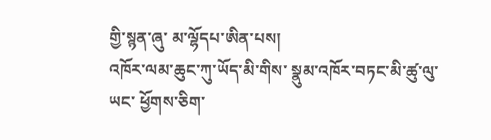གྱི་སྙན་ཞུ་ མ་ལྷོདཔ་ཨིན་པས།
འཁོར་ལམ་ཆུང་ཀུ་ཡོད་མི་གིས་ སྣུམ་འཁོར་བཏང་མི་ཚུ་ལུ་ཡང་ ཕྱོགས་ཅིག་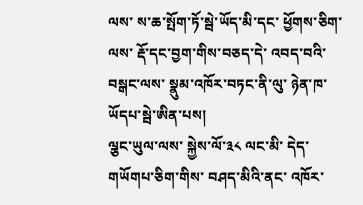ལས་ ས་ཆ་སྤོག་ཏོ་སྦེ་ཡོད་མི་དང་ ཕྱོགས་ཅིག་ལས་ རྡོ་དང་བྱག་གིས་བཅད་དེ་ འབད་བའི་བསྒང་ལས་ སྣུམ་འཁོར་བཏང་ནི་ལུ་ ཉེན་ཁ་ཡོདཔ་སྦེ་ཨིན་པས།
ལྕང་ཡུལ་ལས་ སྐྱེས་ལོ་༣༨ ལང་མི་ དེད་གཡོགཔ་ཅིག་གིས་ བཤད་མིའི་ནང་ འཁོར་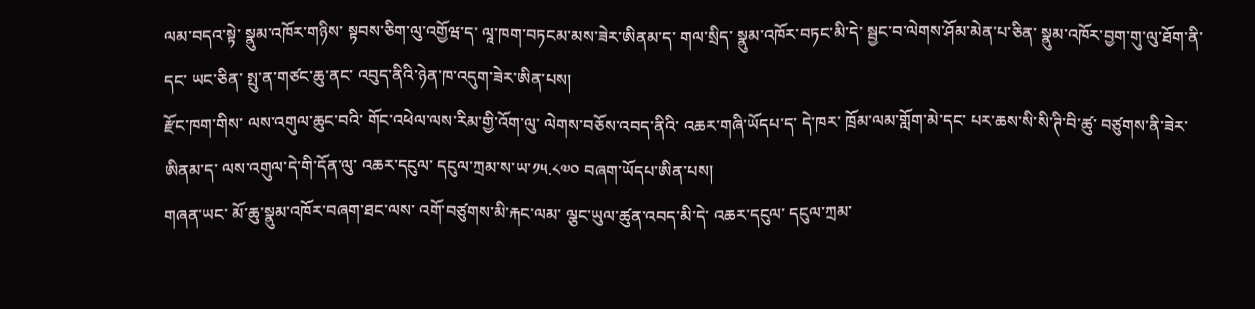ལམ་བདའ་སྟེ་ སྣུམ་འཁོར་གཉིས་ སྟབས་ཅིག་ལུ་འགྱོཝ་ད་ ལཱ་ཁག་བཏངམ་མས་ཟེར་ཨིནམ་ད་ གལ་སྲིད་ སྣུམ་འཁོར་བཏང་མི་དེ་ སྦྱང་བ་ལེགས་ཤོམ་མེན་པ་ཅིན་ སྣུམ་འཁོར་བྱག་གུ་ལུ་ཐོག་ནི་དང་ ཡང་ཅིན་ སྤུ་ན་གཙང་ཆུ་ནང་ འབུད་ནིའི་ཉེན་ཁ་འདུག་ཟེར་ཨིན་པས།
རྫོང་ཁག་གིས་ ལས་འགུལ་ཆུང་བའི་ གོང་འཕེལ་ལས་རིམ་གྱི་འོག་ལུ་ ལེགས་བཅོས་འབད་ནིའི་ འཆར་གཞི་ཡོདཔ་ད་ དེ་ཁར་ ཁྲོམ་ལམ་གློག་མེ་དང་ པར་ཆས་སི་སི་ཊི་བི་ཚུ་ བཙུགས་ནི་ཟེར་ཨིནམ་ད་ ལས་འགུལ་དེ་གི་དོན་ལུ་ འཆར་དངུལ་ དངུལ་ཀྲམ་ས་ཡ་༡༥.༨༧༠ བཞག་ཡོདཔ་ཨིན་པས།
གཞན་ཡང་ མོ་ཆུ་སྣུམ་འཁོར་བཞག་ཐང་ལས་ འགོ་བཙུགས་མི་རྐང་ལམ་ ལྕང་ཡུལ་ཚུན་འབད་མི་དེ་ འཆར་དངུལ་ དངུལ་ཀྲམ་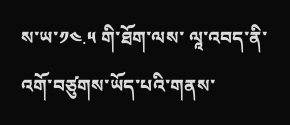ས་ཡ་༡༤.༥ གི་ཐོག་ལས་ ལཱ་འབད་ནི་འགོ་བཙུགས་ཡོད་པའི་གནས་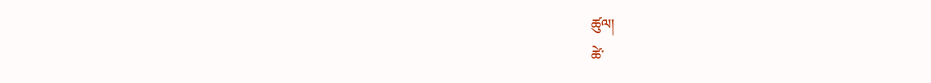ཚུལ།
ཚེ་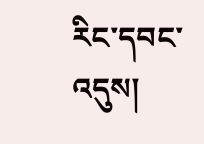རིང་དབང་འདུས།